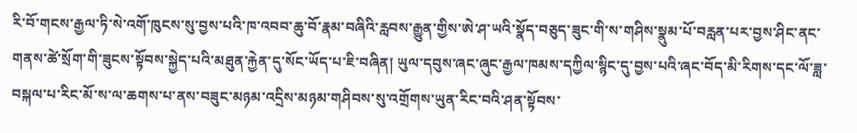རི་བོ་གངས་རྒྱལ་ཏི་སེ་འགོ་ཁུངས་སུ་བྱས་པའི་ཁ་འབབ་ཆུ་བོ་རྣམ་བཞིའི་རླབས་རྒྱུན་གྱིས་ཨེ་ཤ་ཡའི་སྣོད་བཅུད་ཟུང་གི་ས་གཤིས་སྣུམ་པོ་བརླན་པར་བྱས་ཤིང་ནང་གནས་ཚེ་སྲོག་གི་ཟུངས་སྟོབས་སྐྱེད་པའི་མཐུན་རྐྱེན་དུ་སོང་ཡོད་པ་ཇི་བཞིན། ཡུལ་དབུས་ཞང་ཞུང་རྒྱལ་ཁམས་དཀྱིལ་སྙིང་དུ་བྱས་པའི་ཞང་བོད་མི་རིགས་དང་ལོ་ཟླ་བསྐལ་པ་རིང་མོ་ས་ལ་ཆགས་པ་ནས་བཟུང་མཉམ་འདྲིས་མཉམ་གཤིབས་སུ་འགྲོགས་ཡུན་རིང་བའི་ཤན་སྟོབས་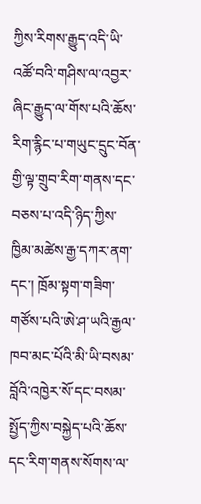ཀྱིས་རིགས་རྒྱུད་འདི་ཡི་འཚོ་བའི་གཤིས་ལ་འབྱར་ཞིང་རྒྱུད་ལ་གོས་པའི་ཆོས་རིག་རྙིང་པ་གཡུང་དྲུང་བོན་གྱི་ལྟ་གྲུབ་རིག་གནས་དང་བཅས་པ་འདི་ཉིད་ཀྱིས་ཁྱིམ་མཚེས་རྒྱ་དཀར་ནག་དང་། ཁྲོམ་སྟག་གཟིག་གཙོས་པའི་ཨེ་ཤ་ཡའི་རྒྱལ་ཁབ་མང་པོའི་མི་ཡི་བསམ་བློའི་འཁྱེར་སོ་དང་བསམ་སྤྱོད་ཀྱིས་བསྐྱེད་པའི་ཆོས་དང་རིག་གནས་སོགས་ལ་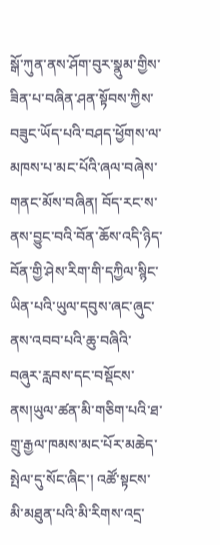སྒོ་ཀུན་ནས་ཤོག་བུར་སྣུམ་གྱིས་ཟིན་པ་བཞིན་ཤན་སྟོབས་ཀྱིས་བཟུང་ཡོད་པའི་བཤད་ཕྱོགས་ལ་མཁས་པ་མང་པོའི་ཞལ་བཞེས་གནང་མོས་བཞིན། བོད་རང་ས་ནས་བྱུང་བའི་བོན་ཆོས་འདི་ཉིད་བོན་གྱི་ཤེས་རིག་གི་དཀྱིལ་སྙིང་ཡིན་པའི་ཡུལ་དབུས་ཞང་ཞུང་ནས་འབབ་པའི་ཆུ་བཞིའི་བཞུར་རླབས་དང་བསྡོངས་ནས།ཡུལ་ཚན་མི་གཅིག་པའི་ཐ་གྲུ་རྒྱལ་ཁམས་མང་པོར་མཆེད་སྤེལ་དུ་སོང་ཞིང་། འཚོ་སྟངས་མི་མཐུན་པའི་མི་རིགས་འདྲ་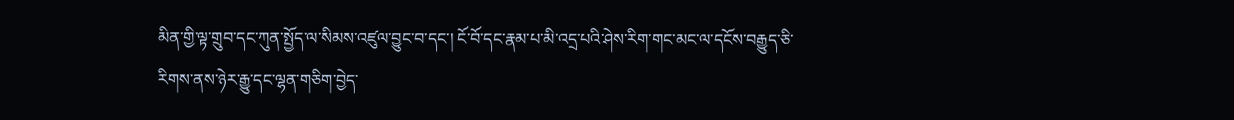མིན་གྱི་ལྟ་གྲུབ་དང་ཀུན་སྤྱོད་ལ་སིམས་འཛུལ་བྱུང་བ་དང་། ངོ་བོ་དང་རྣམ་པ་མི་འདྲ་པའི་ཤེས་རིག་གང་མང་ལ་དངོས་བརྒྱུད་ཅི་རིགས་ནས་ཉེར་རྒྱུ་དང་ལྷན་གཅིག་བྱེད་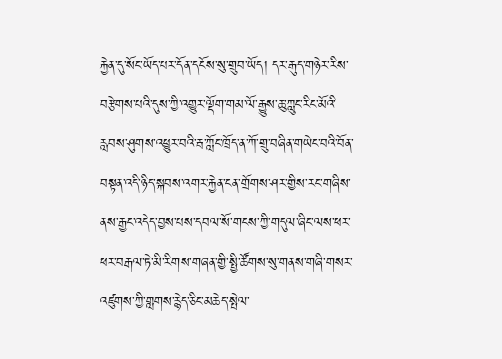རྐྱེན་དུ་སོང་ཡོད་པར་དོན་དངོས་སུ་གྲུབ་ཡོད། དར་རྒུད་གཉེར་རིས་བརྩེགས་པའི་དུས་ཀྱི་འགྱུར་ལྡོག་གམ་ལོ་རྒྱུས་ཆུ་ཀླུང་རིང་མོའི་རླབས་ཤུགས་འཕྱུར་བའི་རྦ་ཀློང་ཁྲོད་ན་ཀོ་གྲུ་བཞིན་གཡེང་བའི་བོན་བསྟན་འདི་ཉིད་སྐབས་འགར་རྐྱེན་ངན་གྲོགས་ཤར་གྱིས་རང་གཞིས་ནས་རྒྱང་འདེད་བྱས་པས་དབལ་སོ་གངས་ཀྱི་གདུལ་ཞིང་ལས་ཕར་ཕར་བརྒལ་ཏེ་མི་རིགས་གཞན་གྱི་སྤྱི་ཚོགས་སུ་གནས་གཞི་གསར་འཛུགས་ཀྱི་གླགས་རྙེད་ཅིང་མཆེད་སྤེལ་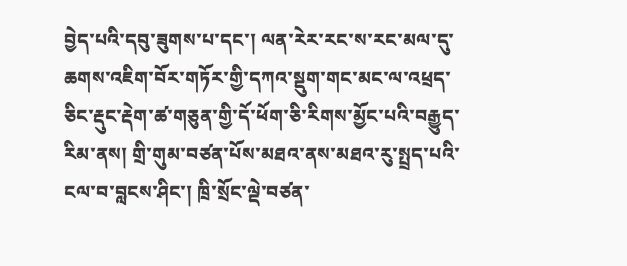བྱེད་པའི་དབུ་ཟུགས་པ་དང་། ལན་རེར་རང་ས་རང་མལ་དུ་ཆགས་འཇིག་བོར་གཏོར་གྱི་དཀའ་སྡུག་གང་མང་ལ་འཕྲད་ཅིང་རྡུང་རྡེག་ཚ་གཅུན་གྱི་དོ་ཕོག་ཅི་རིགས་མྱོང་པའི་བརྒྱུད་རིམ་ནས། གྲི་གུམ་བཙན་པོས་མཐའ་ནས་མཐའ་རུ་སྤྲད་པའི་ངལ་བ་བླངས་ཤིང་། ཁྲི་སྲོང་ལྡེ་བཙན་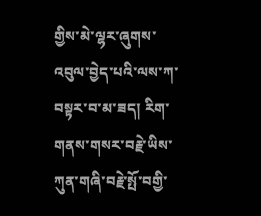གྱིས་མེ་ལྷར་ཞུགས་འབུལ་བྱེད་པའི་ལས་ཀ་བསྟར་བ་མ་ཟད། རིག་གནས་གསར་བརྗེ་ཡིས་ཀུན་གཞི་བརྗེ་སྤོ་བགྱི་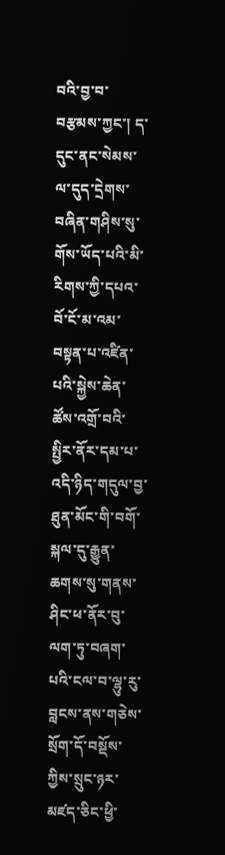བའི་བྱ་བ་བརྩམས་ཀྱང་། ད་དུང་ནང་སེམས་ལ་དུད་དྲེགས་བཞིན་གཤིས་སུ་གོས་ཡོད་པའི་མི་རིགས་ཀྱི་དཔའ་བོ་ངོ་མ་འམ་བསྟན་པ་འཛིན་པའི་སྐྱེས་ཆེན་ཚོས་འགྲོ་བའི་སྤྱིར་ནོར་དམ་པ་འདི་ཉིད་གདུལ་བྱ་ཐུན་མོང་གི་བགོ་སྐལ་དུ་རྒྱུན་ཆགས་སུ་གནས་ཤིང་ཕ་ནོར་བུ་ལག་ཏུ་བཞག་པའི་ངལ་བ་ལྷུ་རུ་བླངས་ནས་གཅེས་སྲོག་དོ་བསྡོས་ཀྱིས་སྲུང་ཉར་མཛད་ཅིང་ཕྱི་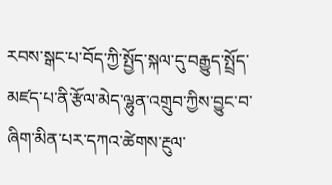རབས་སྒང་པ་བོད་ཀྱི་སྤྱོད་སྐལ་དུ་བརྒྱུད་སྤྲོད་མཛད་པ་ནི་རྩོལ་མེད་ལྷུན་འགྲུབ་ཀྱིས་བྱུང་བ་ཞིག་མིན་པར་དཀའ་ཚེགས་རྔུལ་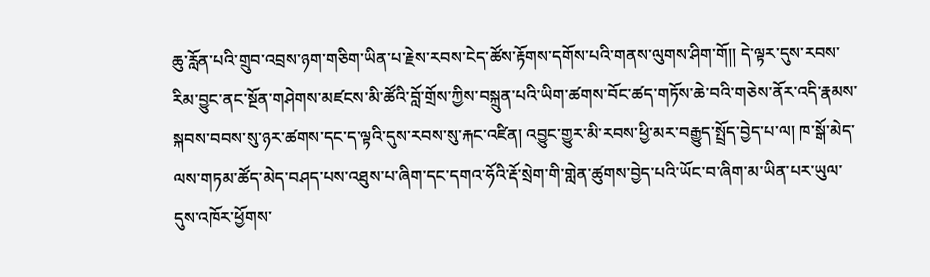ཆུ་རློན་པའི་གྲུབ་འབྲས་ཉག་གཅིག་ཡིན་པ་རྗེས་རབས་ངེད་ཚོས་རྟོགས་དགོས་པའི་གནས་ལུགས་ཤིག་གོ།། དེ་ལྟར་དུས་རབས་རིམ་བྱུང་ནང་སྔོན་གཤེགས་མཛངས་མི་ཚོའི་བློ་གྲོས་ཀྱིས་བསྐྲུན་པའི་ཡིག་ཚགས་བོང་ཚད་གཏོས་ཆེ་བའི་གཅེས་ནོར་འདི་རྣམས་སྐབས་བབས་སུ་ཉར་ཚགས་དང་ད་ལྟའི་དུས་རབས་སུ་རྐང་འཛིན། འབྱུང་གྱུར་མི་རབས་ཕྱི་མར་བརྒྱུད་སྤྲོད་བྱེད་པ་ལ། ཁ་སྒོ་མེད་ལས་གཏམ་ཚོད་མེད་བཤད་པས་འཐུས་པ་ཞིག་དང་དགའ་ཧོའི་རྡོ་སྲེག་གི་གླེན་ཚུགས་བྱེད་པའི་ཡོང་བ་ཞིག་མ་ཡིན་པར་ཡུལ་དུས་འཁོར་ཕྱོགས་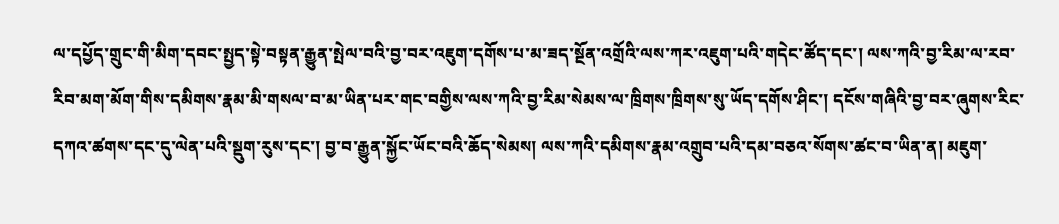ལ་དཔྱོད་གྲུང་གི་མིག་དབང་སྤྱད་སྟེ་བསྟན་རྒྱུན་སྤེལ་བའི་བྱ་བར་འཇུག་དགོས་པ་མ་ཟད་སྔོན་འགྲོའི་ལས་ཀར་འཇུག་པའི་གདེང་ཚོད་དང་། ལས་ཀའི་བྱ་རིམ་ལ་རབ་རིབ་མག་མོག་གིས་དམིགས་རྣམ་མི་གསལ་བ་མ་ཡིན་པར་གང་བགྱིས་ལས་ཀའི་བྱ་རིམ་སེམས་ལ་ཁྲིགས་ཁྲིགས་སུ་ཡོད་དགོས་ཤིང་། དངོས་གཞིའི་བྱ་བར་ཞུགས་རིང་དཀའ་ཚགས་དང་དུ་ལེན་པའི་སྡུག་རུས་དང་། བྱ་བ་རྒྱུན་སྐྱོང་ཡོང་བའི་ཆོད་སེམས། ལས་ཀའི་དམིགས་རྣམ་འགྲུབ་པའི་དམ་བཅའ་སོགས་ཚང་བ་ཡིན་ན། མཇུག་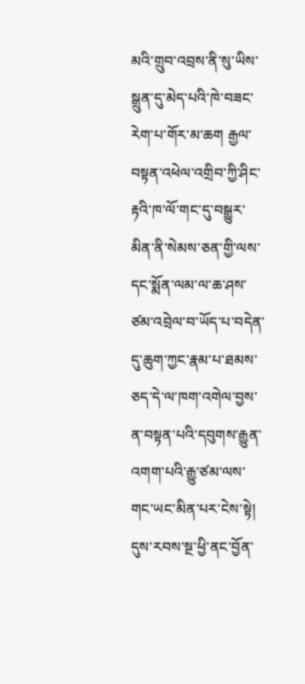མའི་གྲུབ་འབྲས་ནི་སུ་ཡིས་སྒྲུན་དུ་མེད་པའི་ཁེ་བཟང་རེག་པ་གོར་མ་ཆག རྒྱལ་བསྟན་འཕེལ་འགྲིབ་ཀྱི་ཤིང་རྟའི་ཁ་ལོ་གང་དུ་བསྒྱུར་མིན་ནི་སེམས་ཅན་གྱི་ལས་དང་སྨོན་ལམ་ལ་ཆ་ཤས་ཙམ་འབྲེལ་བ་ཡོད་པ་བདེན་དུ་ཆུག་ཀྱང་རྣམ་པ་ཐམས་ཅད་དེ་ལ་ཁག་འགེལ་བྱས་ན་བསྟན་པའི་དབུགས་རྒྱུན་འགག་པའི་རྒྱུ་ཙམ་ལས་གང་ཡང་མིན་པར་ངེས་སྟེ། དུས་རབས་སྔ་ཕྱི་ནང་བྱོན་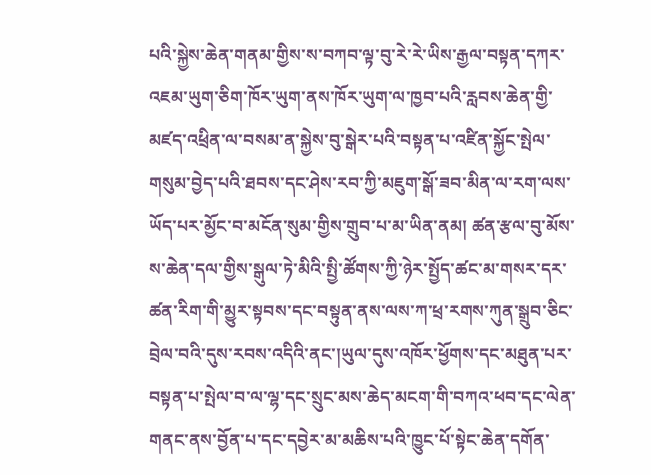པའི་སྐྱེས་ཆེན་གནམ་གྱིས་ས་བཀབ་ལྟ་བུ་རེ་རེ་ཡིས་རྒྱལ་བསྟན་དཀར་འཇམ་ཡུག་ཅིག་ཁོར་ཡུག་ནས་ཁོར་ཡུག་ལ་ཁྱབ་པའི་རླབས་ཆེན་གྱི་མཛད་འཕྲིན་ལ་བསམ་ན་སྐྱེས་བུ་སྒེར་པའི་བསྟན་པ་འཛིན་སྐྱོང་སྤེལ་གསུམ་བྱེད་པའི་ཐབས་དང་ཤེས་རབ་ཀྱི་མཇུག་སྒོ་ཟབ་མིན་ལ་རག་ལས་ཡོད་པར་མྱོང་བ་མངོན་སུམ་གྱིས་གྲུབ་པ་མ་ཡིན་ནམ། ཚན་རྩལ་བུ་མོས་ས་ཆེན་དལ་གྱིས་སྒུལ་ཏེ་མིའི་སྤྱི་ཚོགས་ཀྱི་ཉེར་སྤྱོད་ཚང་མ་གསར་དར་ཚན་རིག་གི་མྱུར་སྟབས་དང་བསྟུན་ནས་ལས་ཀ་ཕྲ་རགས་ཀུན་སྒྲུབ་ཅིང་བྲེལ་བའི་དུས་རབས་འདིའི་ནང་།ཡུལ་དུས་འཁོར་ཕྱོགས་དང་མཐུན་པར་བསྟན་པ་སྤེལ་བ་ལ་ལྷ་དང་སྲུང་མས་ཆེད་མངག་གི་བཀའ་ཕབ་དང་ལེན་གནང་ནས་བྱོན་པ་དང་དབྱེར་མ་མཆིས་པའི་ཁྱུང་པོ་སྟེང་ཆེན་དགོན་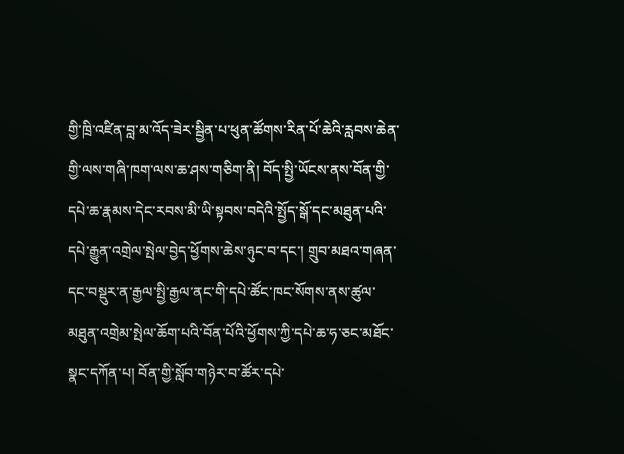གྱི་ཁྲི་འཛིན་བླ་མ་འོད་ཟེར་སྦྱིན་པ་ཕུན་ཚོགས་རིན་པོ་ཆེའི་རླབས་ཆེན་གྱི་ལས་གཞི་ཁག་ལས་ཆ་ཤས་གཅིག་ནི། བོད་སྤྱི་ཡོངས་ནས་བོན་གྱི་དཔེ་ཆ་རྣམས་དེང་རབས་མི་ཡི་སྟབས་བདེའི་སྤྱོད་སྒོ་དང་མཐུན་པའི་དཔེ་རྒྱུན་འགྲེལ་སྤེལ་བྱེད་ཕྱོགས་ཆེས་ཉུང་བ་དང་། གྲུབ་མཐའ་གཞན་དང་བསྡུར་ན་རྒྱལ་སྤྱི་རྒྱལ་ནང་གི་དཔེ་ཚོང་ཁང་སོགས་ནས་ཚུལ་མཐུན་འགྲེམ་སྤེལ་ཆོག་པའི་བོན་པོའི་ཕྱོགས་ཀྱི་དཔེ་ཆ་ཧ་ཅང་མཐོང་སྣང་དཀོན་པ། བོན་གྱི་སློབ་གཉེར་བ་ཚོར་དཔེ་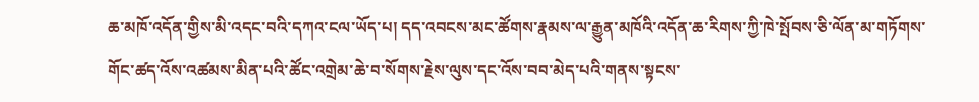ཆ་མཁོ་འདོན་གྱིས་མི་འདང་བའི་དཀའ་ངལ་ཡོད་པ། དད་འབངས་མང་ཚོགས་རྣམས་ལ་རྒྱུན་མཁོའི་འདོན་ཆ་རིགས་ཀྱི་ཁེ་སྤོབས་ཅི་ལོན་མ་གཏོགས་གོང་ཚད་འོས་འཚམས་མིན་པའི་ཚོང་འགྲེམ་ཆེ་བ་སོགས་རྗེས་ལུས་དང་འོས་བབ་མེད་པའི་གནས་སྟངས་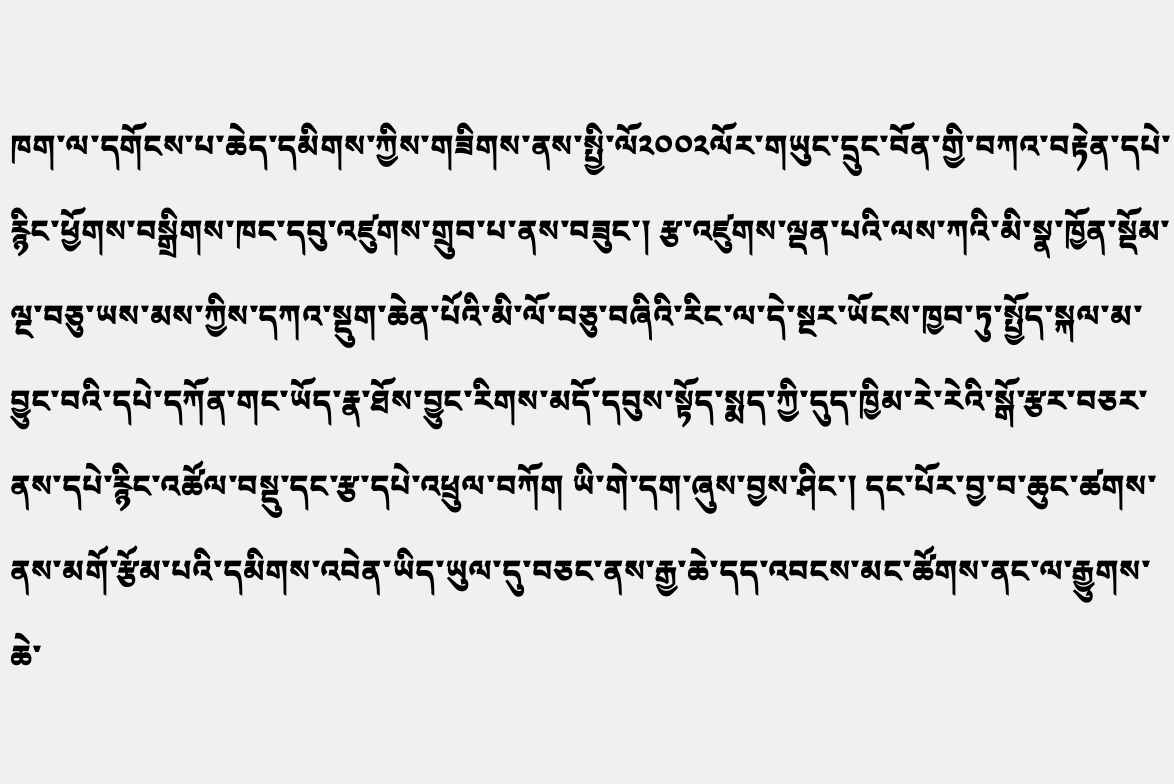ཁག་ལ་དགོངས་པ་ཆེད་དམིགས་ཀྱིས་གཟིགས་ནས་སྤྱི་ལོ༢༠༠༢ལོར་གཡུང་དྲུང་བོན་གྱི་བཀའ་བརྟེན་དཔེ་རྙིང་ཕྱོགས་བསྒྲིགས་ཁང་དབུ་འཛུགས་གྲུབ་པ་ནས་བཟུང་། རྩ་འཛུགས་ལྡན་པའི་ལས་ཀའི་མི་སྣ་ཁྱོན་སྡོམ་ལྔ་བཅུ་ཡས་མས་ཀྱིས་དཀའ་སྡུག་ཆེན་པོའི་མི་ལོ་བཅུ་བཞིའི་རིང་ལ་དེ་སྔར་ཡོངས་ཁྱབ་ཏུ་སྤྱོད་སྐལ་མ་བྱུང་བའི་དཔེ་དཀོན་གང་ཡོད་རྣ་ཐོས་བྱུང་རིགས་མདོ་དབུས་སྟོད་སྨད་ཀྱི་དུད་ཁྱིམ་རེ་རེའི་སྒོ་རྩར་བཅར་ནས་དཔེ་རྙིང་འཚོལ་བསྡུ་དང་རྩ་དཔེ་འཕྲུལ་བཀོག ཡི་གེ་དག་ཞུས་བྱས་ཤིང་། དང་པོར་བྱ་བ་ཆུང་ཚགས་ནས་མགོ་རྩོམ་པའི་དམིགས་འབེན་ཡིད་ཡུལ་དུ་བཅང་ནས་རྒྱ་ཆེ་དད་འབངས་མང་ཚོགས་ནང་ལ་རྒྱུགས་ཆེ་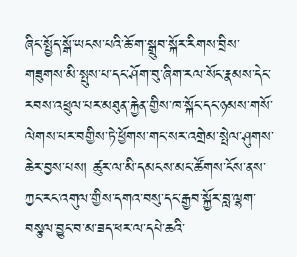ཞིང་སྤྱོད་སྒོ་ཡངས་པའི་ཆོ་ག་སྒྲུབ་སྐོར་རིགས་བྲིས་གཟུགས་མི་སྤུས་པ་དང་ཤོག་བུ་ཞིག་རལ་སོང་རྣམས་དེང་རབས་འཕྲུལ་པར་མཐུན་རྐྱེན་གྱིས་ཁ་སྐོང་དང་ཉམས་གསོ་ལེགས་པར་བགྱིས་ཏེ་ཕྱོགས་གང་སར་འགྲེམ་སྤེལ་ཤུགས་ཆེར་བྱས་པས། ཚུར་ལ་མི་དམངས་མང་ཚོགས་ངོས་ནས་ཀྱང་རང་འགུལ་གྱིས་དགའ་བསུ་དང་རྒྱབ་སྐྱོར་བླ་ལྷག་བསྩལ་བྱུང་བ་མ་ཟད་ཕར་ལ་དཔེ་ཆའི་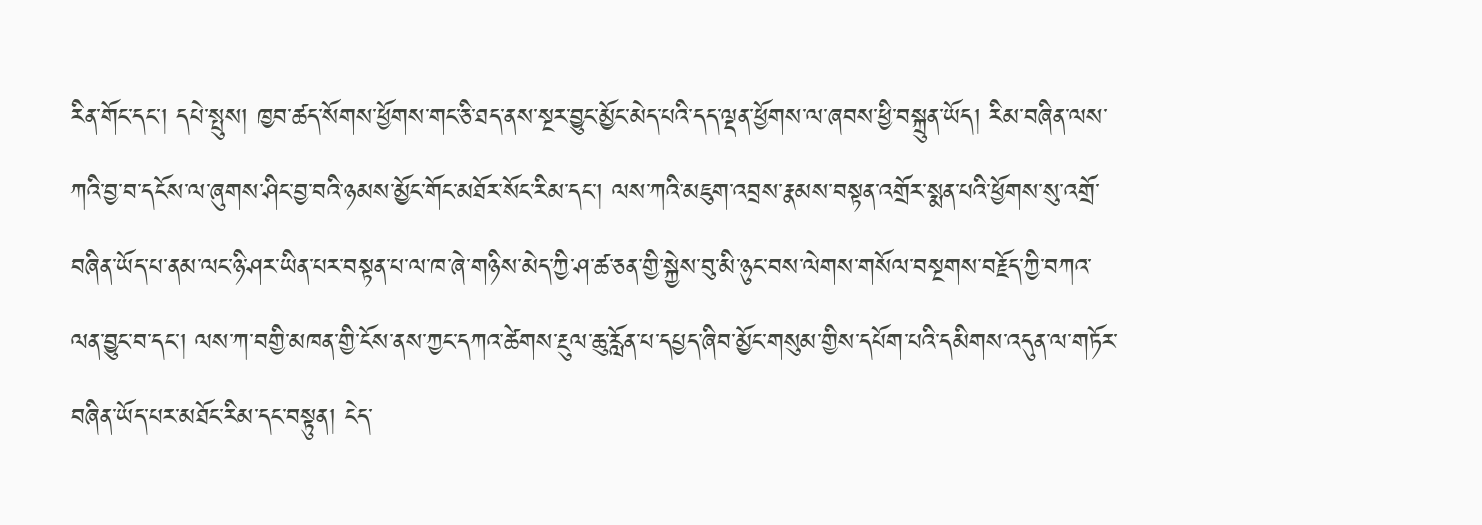རིན་གོང་དང་། དཔེ་སྤུས། ཁྱབ་ཚད་སོགས་ཕྱོགས་གང་ཅི་ཐད་ནས་སྔར་བྱུང་མྱོང་མེད་པའི་དད་ལྡན་ཕྱོགས་ལ་ཞབས་ཕྱི་བསྐྲུན་ཡོད། རིམ་བཞིན་ལས་ཀའི་བྱ་བ་དངོས་ལ་ཞུགས་ཤིང་བྱ་བའི་ཉམས་མྱོང་གོང་མཐོར་སོང་རིམ་དང་། ལས་ཀའི་མཇུག་འབྲས་རྣམས་བསྟན་འགྲོར་སྨན་པའི་ཕྱོགས་སུ་འགྲོ་བཞིན་ཡོད་པ་ནམ་ལང་ཉི་ཤར་ཡིན་པར་བསྟན་པ་ལ་ཁ་ཞེ་གཉིས་མེད་ཀྱི་ཤ་ཚ་ཅན་གྱི་སྐྱེས་བུ་མི་ཉུང་བས་ལེགས་གསོལ་བསྔགས་བརྗོད་ཀྱི་བཀའ་ལན་བྱུང་བ་དང་། ལས་ཀ་བགྱི་མཁན་གྱི་ངོས་ནས་ཀྱང་དཀའ་ཚེགས་རྔུལ་ཆུ་རློན་པ་དཔྱད་ཞིབ་མྱོང་གསུམ་གྱིས་དཔོག་པའི་དམིགས་འདུན་ལ་གཏོར་བཞིན་ཡོད་པར་མཐོང་རིམ་དང་བསྟུན། ངེད་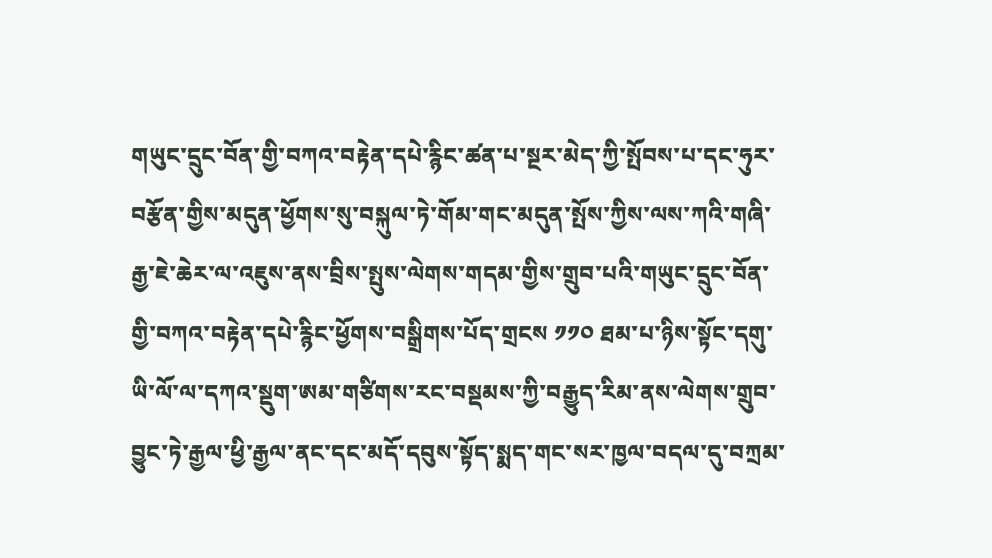གཡུང་དྲུང་བོན་གྱི་བཀའ་བརྟེན་དཔེ་རྙིང་ཚན་པ་སྔར་མེད་ཀྱི་སྤོབས་པ་དང་ཧུར་བརྩོན་གྱིས་མདུན་ཕྱོགས་སུ་བསྐུལ་ཏེ་གོམ་གང་མདུན་སྤོས་ཀྱིས་ལས་ཀའི་གཞི་རྒྱ་ཇེ་ཆེར་ལ་འཇུས་ནས་བྲིས་སྤུས་ལེགས་གདམ་གྱིས་གྲུབ་པའི་གཡུང་དྲུང་བོན་གྱི་བཀའ་བརྟེན་དཔེ་རྙིང་ཕྱོགས་བསྒྲིགས་པོད་གྲངས ༡༡༠ ཐམ་པ་ཉིས་སྟོང་དགུ་ཡི་ལོ་ལ་དཀའ་སྡུག་ཨམ་གཙིགས་རང་བསྡམས་ཀྱི་བརྒྱུད་རིམ་ནས་ལེགས་གྲུབ་བྱུང་ཏེ་རྒྱལ་ཕྱི་རྒྱལ་ནང་དང་མདོ་དབུས་སྟོད་སྨད་གང་སར་ཁྱལ་བདལ་དུ་བཀྲམ་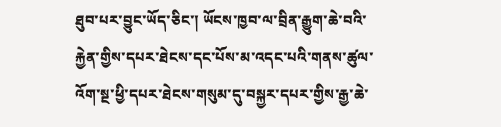ཐུབ་པར་བྱུང་ཡོད་ཅིང་། ཡོངས་ཁྱབ་ལ་བྲིན་རྒྱུག་ཆེ་བའི་རྐྱེན་གྱིས་དཔར་ཐེངས་དང་པོས་མ་འདང་པའི་གནས་ཚུལ་འོག་སྔ་ཕྱི་དཔར་ཐེངས་གསུམ་དུ་བསྐྱར་དཔར་གྱིས་རྒྱ་ཆེ་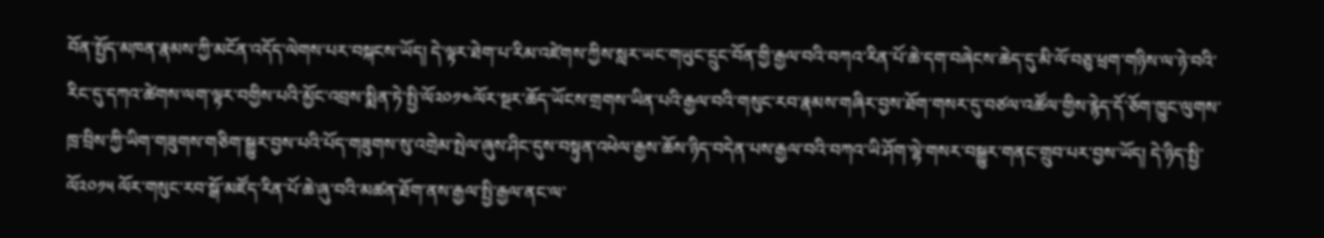བོན་སྤྱོད་མཁན་རྣམས་ཀྱི་མངོན་འདོད་ལེགས་པར་བསྐངས་ཡོད། དེ་ལྟར་ཐེག་པ་རིམ་འཛེགས་ཀྱིས་སླར་ཡང་གཡུང་དྲུང་བོན་གྱི་རྒྱལ་བའི་བཀའ་རིན་པོ་ཆེ་དག་བཞེངས་ཆེད་དུ་མི་ལོ་བཅུ་ཕྲག་གཉིས་ལ་ཉེ་བའི་རིང་དུ་དཀའ་ཚེགས་ལག་ལྟར་བགྱིས་པའི་མྱོང་འབྲས་སྨིན་ཏེ་སྤྱི་ལོ༢༠༡༤ལོར་སྔར་ཆོད་ཡོངས་གྲགས་ཡིན་པའི་རྒྱལ་བའི་གསུང་རབ་རྣམས་གཞིར་བྱས་ཐོག་གསར་དུ་བཙལ་འཚོལ་གྱིས་རྙེད་དོ་ཅོག་ཁྱུང་ལུགས་ཁྲ་བྲིས་ཀྱི་ཡིག་གཟུགས་གཅིག་སྒྱུར་བྱས་པའི་པོད་གཟུགས་སུ་འགྲེམ་སྤེལ་ཞུས་ཤིང་དུས་བསྟུན་འཕེལ་རྒྱས་ཆོས་ཉིད་བདེན་པས་རྒྱལ་བའི་བཀའ་ཡི་ཤོག་ལྷེ་གསར་བསྒྱུར་གནང་གྲུབ་པར་བྱས་ཡོད། དེ་ཉིད་སྤྱི་ལོ༢༠༡༥ ལོར་གསུང་རབ་སྒོ་མཛོད་རིན་པོ་ཆེ་ཞུ་བའི་མཚན་ཐོག་ནས་རྒྱལ་སྤྱི་རྒྱལ་ནང་ལ་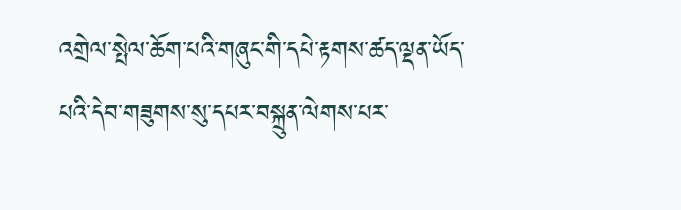འགྲེལ་སྤེལ་ཆོག་པའི་གཞུང་གི་དཔེ་རྟགས་ཚད་ལྡན་ཡོད་པའི་དེབ་གཟུགས་སུ་དཔར་བསྐྲུན་ལེགས་པར་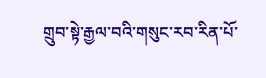གྲུབ་སྟེ་རྒྱལ་བའི་གསུང་རབ་རིན་པོ་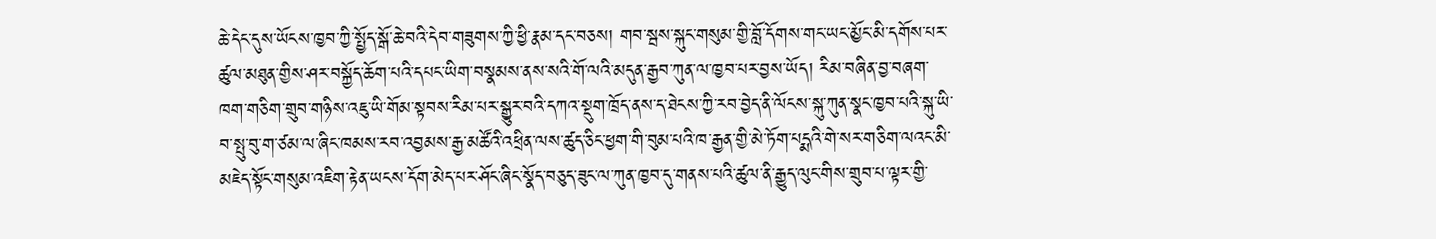ཆེ་དེང་དུས་ཡོངས་ཁྱབ་ཀྱི་སྤྱོད་སྒོ་ཆེ་བའི་དེབ་གཟུགས་ཀྱི་ཕྱི་རྣམ་དང་བཅས། གབ་སྦས་སྐུང་གསུམ་གྱི་བློ་དོགས་གང་ཡང་མྱོང་མི་དགོས་པར་ཚུལ་མཐུན་གྱིས་ཤར་བསྐྱོད་ཆོག་པའི་དཔང་ཡིག་བསྣམས་ནས་སའི་གོ་ལའི་མདུན་རྒྱབ་ཀུན་ལ་ཁྱབ་པར་བྱས་ཡོད། རིམ་བཞིན་བྱ་བཞག་ཁག་གཅིག་གྲུབ་གཉིས་འཇུ་ཡི་གོམ་སྟབས་རིམ་པར་སྒྱུར་བའི་དཀའ་སྡུག་ཁྲོད་ནས་ད་ཐེངས་ཀྱི་རབ་བྱེད་ནི་ལོངས་སྐུ་ཀུན་སྣང་ཁྱབ་པའི་སྐུ་ཡི་བ་སྤུ་བུ་ག་ཙམ་ལ་ཞིང་ཁམས་རབ་འབྱམས་རྒྱ་མཚོའི་འཕྲིན་ལས་ཚུད་ཅིང་ཕྱག་གི་བུམ་པའི་ཁ་རྒྱན་གྱི་མེ་ཏོག་པདྨའི་གེ་སར་གཅིག་ལའང་མི་མཇེད་སྟོང་གསུམ་འཇིག་རྟེན་ཡངས་དོག་མེད་པར་ཤོང་ཞིང་སྣོད་བཅུད་ཟུང་ལ་ཀུན་ཁྱབ་དུ་གནས་པའི་ཚུལ་ནི་རྒྱུད་ལུང་གིས་གྲུབ་པ་ལྟར་གྱི་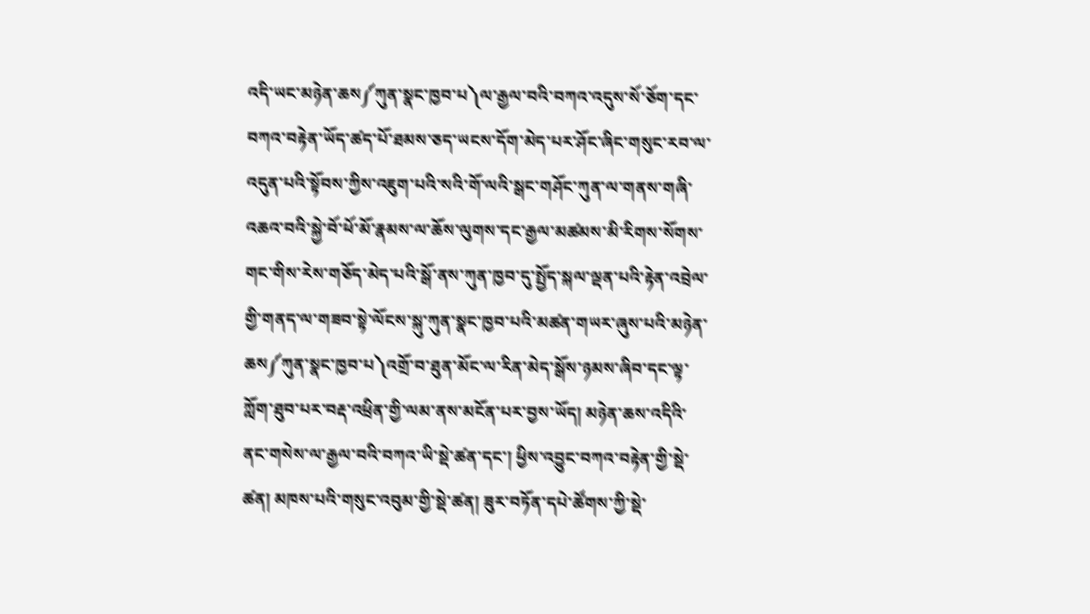འདི་ཡང་མཉེན་ཆས༼ཀུན་སྣང་ཁྱབ་པ༽ལ་རྒྱལ་བའི་བཀའ་འདུས་སོ་ཅོག་དང་བཀའ་བརྟེན་ཡོད་ཚད་པོ་ཐམས་ཅད་ཡངས་དོག་མེད་པར་ཤོང་ཞིང་གསུང་རབ་ལ་འདུན་པའི་སྟོབས་ཀྱིས་འཇུག་པའི་སའི་གོ་ལའི་སྒང་གཤོང་ཀུན་ལ་གནས་གཞི་འཆའ་བའི་སྐྱེ་བོ་ཕོ་མོ་རྣམས་ལ་ཆོས་ལུགས་དང་རྒྱལ་མཚམས་མི་རིགས་སོགས་གང་གིས་རེས་གཅོད་མེད་པའི་སྒོ་ནས་ཀུན་ཁྱབ་དུ་སྤྱོད་སྐལ་ལྡན་པའི་རྟེན་འབྲེལ་གྱི་གནད་ལ་གཟབ་སྟེ་ལོངས་སྐུ་ཀུན་སྣང་ཁྱབ་པའི་མཚན་གཡར་ཞུས་པའི་མཉེན་ཆས༼ཀུན་སྣང་ཁྱབ་པ༽འགྲོ་བ་ཐུན་མོང་ལ་རིན་མེད་སྒོས་ཉམས་ཞིབ་དང་ལྟ་ཀློག་ཐུབ་པར་བརྡ་འཕྲིན་གྱི་ལམ་ནས་མངོན་པར་བྱས་ཡོད། མཉེན་ཆས་འདིའི་ནང་གསེས་ལ་རྒྱལ་བའི་བཀའ་ཡི་སྡེ་ཚན་དང་། ཕྱིས་འབྱུང་བཀའ་བརྟེན་གྱི་སྡེ་ཚན། མཁས་པའི་གསུང་འབུམ་གྱི་སྡེ་ཚན། ཟུར་བཏོན་དཔེ་ཚོགས་ཀྱི་སྡེ་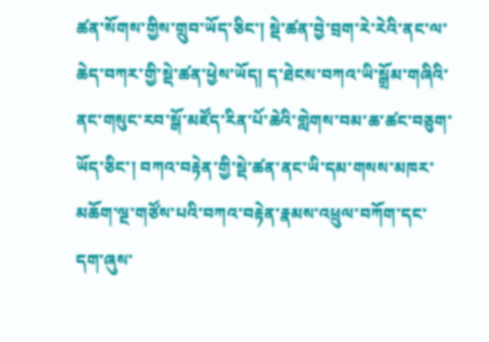ཚན་སོགས་གྱིས་གྲུབ་ཡོད་ཅིང་། སྡེ་ཚན་བྱེ་བྲག་རེ་རེའི་ནང་ལ་ཆེད་བཀར་གྱི་སྡེ་ཚན་ཕྱེས་ཡོད། ད་ཐེངས་བཀའ་ཡི་སྒྲོམ་གཞིའི་ནང་གསུང་རབ་སྒོ་མཛོད་རིན་པོ་ཆེའི་གླེགས་བམ་ཆ་ཚང་བཅུག་ཡོད་ཅིང་། བཀའ་བརྟེན་གྱི་སྡེ་ཚན་ནང་ཡི་དམ་གསས་མཁར་མཆོག་ལྔ་གཙོས་པའི་བཀའ་བརྟེན་རྣམས་འཕྲུལ་བཀོག་དང་དག་ཞུས་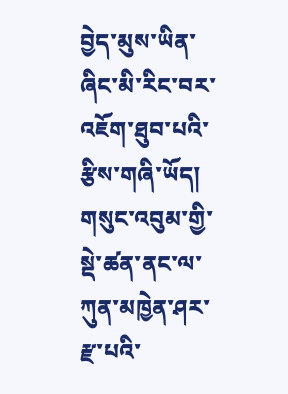བྱེད་མུས་ཡིན་ཞིང་མི་རིང་བར་འཇོག་ཐུབ་པའི་རྩིས་གཞི་ཡོད། གསུང་འབུམ་གྱི་སྡེ་ཚན་ནང་ལ་ཀུན་མཁྱེན་ཤར་རྫ་པའི་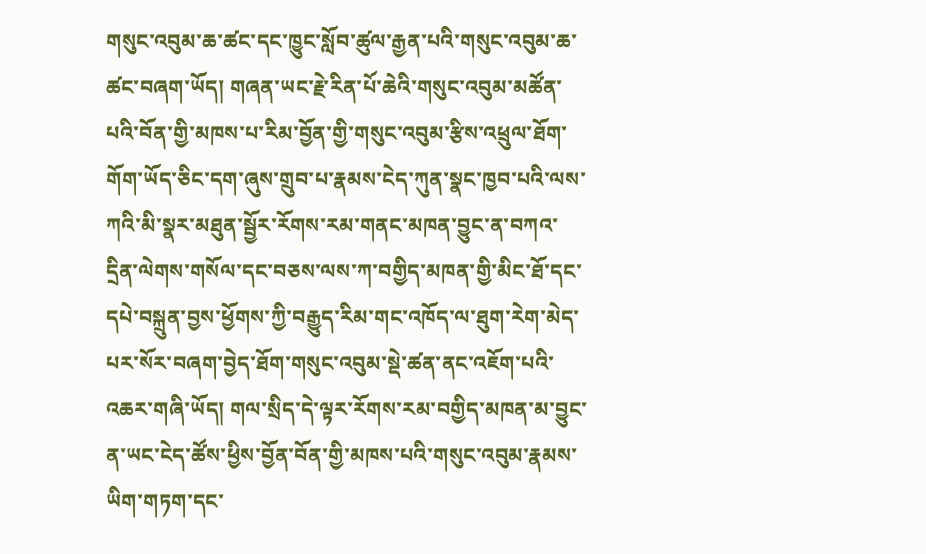གསུང་འབུམ་ཆ་ཚང་དང་ཁྱུང་སློབ་ཚུལ་རྒྱན་པའི་གསུང་འབུམ་ཆ་ཚང་བཞག་ཡོད། གཞན་ཡང་རྗེ་རིན་པོ་ཆེའི་གསུང་འབུམ་མཚོན་པའི་བོན་གྱི་མཁས་པ་རིམ་བྱོན་གྱི་གསུང་འབུམ་རྩིས་འཕྲུལ་ཐོག་གོག་ཡོད་ཅིང་དག་ཞུས་གྲུབ་པ་རྣམས་ངེད་ཀུན་སྣང་ཁྱབ་པའི་ལས་ཀའི་མི་སྣར་མཐུན་སྦྱོར་རོགས་རམ་གནང་མཁན་བྱུང་ན་བཀའ་དྲིན་ལེགས་གསོལ་དང་བཅས་ལས་ཀ་བགྱིད་མཁན་གྱི་མིང་ཐོ་དང་དཔེ་བསྐྲུན་བྱས་ཕྱོགས་ཀྱི་བརྒྱུད་རིམ་གང་འཁོད་ལ་ཐུག་རེག་མེད་པར་སོར་བཞག་བྱེད་ཐོག་གསུང་འབུམ་སྡེ་ཚན་ནང་འཇོག་པའི་འཆར་གཞི་ཡོད། གལ་སྲིད་དེ་ལྟར་རོགས་རམ་བགྱིད་མཁན་མ་བྱུང་ན་ཡང་ངེད་ཚོས་ཕྱིས་བྱོན་བོན་གྱི་མཁས་པའི་གསུང་འབུམ་རྣམས་ཡིག་གཏག་དང་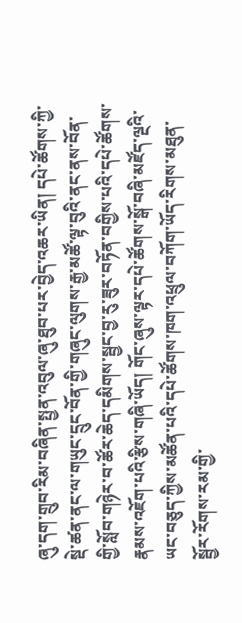ཞུ་དག་གྲུབ་རིམ་བཞིན་སྤྱན་འབུལ་ཞུ་ཐུབ་པར་བྱེད་འཆར་ཡིན། དཔེ་ཚོགས་ཀྱི་སྡེ་ཚན་ནང་ལ་གཡུང་དྲུང་བོན་གྱི་གཞུང་ལུགས་རྒྱ་མཚོ་ལྟ་བུའི་ནང་ནས་བོན་གྱི་སློབ་གཉེར་བ་ཚོར་ཆེད་དམིགས་སྦྱང་བྱ་རུ་ཟུར་བཏོན་བགྱིས་པའི་དཔེ་ཚོགས་རྣམས་འཇོག་པའི་རྩིས་གཞི་ཡོད། གོང་ཞུས་ལྟར་དཔེ་ཚོགས་སྒོ་བཞི་མཛོད་ལྔའི་ཡང་བཅུད་ཀྱིས་མཚོན་པའི་དཔེ་ཚོགས་ཁག་འཕྲུལ་བཀོག་ཡོད་རིགས་མཐུན་སྦྱོར་རོགས་རམ་གྱི་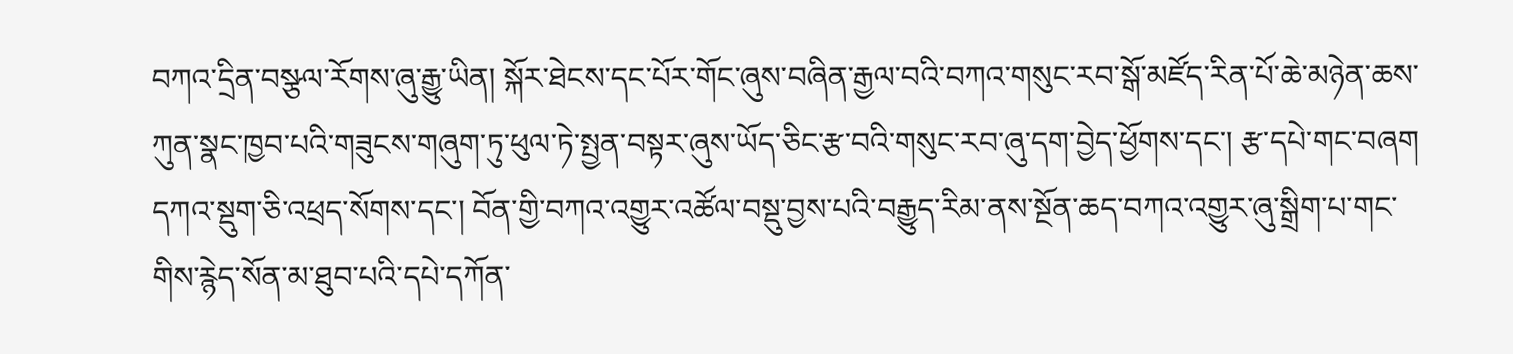བཀའ་དྲིན་བསྩལ་རོགས་ཞུ་རྒྱུ་ཡིན། སྐོར་ཐེངས་དང་པོར་གོང་ཞུས་བཞིན་རྒྱལ་བའི་བཀའ་གསུང་རབ་སྒོ་མཛོད་རིན་པོ་ཆེ་མཉེན་ཆས་ཀུན་སྣང་ཁྱབ་པའི་གཟུངས་གཞུག་ཏུ་ཕུལ་ཏེ་སྤྱན་བསྟར་ཞུས་ཡོད་ཅིང་རྩ་བའི་གསུང་རབ་ཞུ་དག་བྱེད་ཕྱོགས་དང་། རྩ་དཔེ་གང་བཞག དཀའ་སྡུག་ཅི་འཕྲད་སོགས་དང་། བོན་གྱི་བཀའ་འགྱུར་འཚོལ་བསྡུ་བྱས་པའི་བརྒྱུད་རིམ་ནས་སྔོན་ཆད་བཀའ་འགྱུར་ཞུ་སྒྲིག་པ་གང་གིས་རྙེད་སོན་མ་ཐུབ་པའི་དཔེ་དཀོན་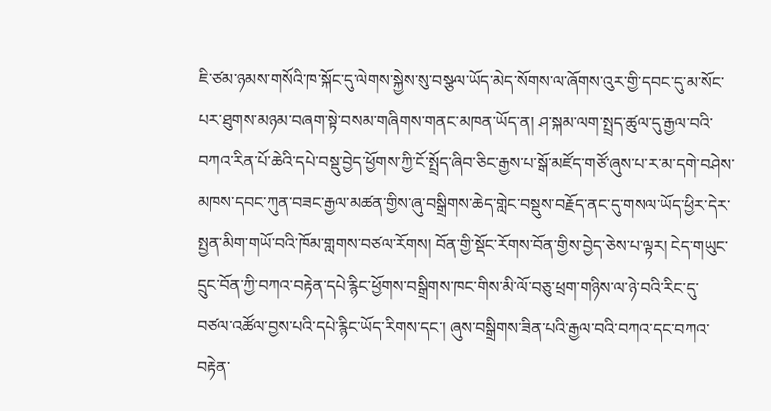ཇི་ཙམ་ཉམས་གསོའི་ཁ་སྐོང་དུ་ལེགས་སྐྱེས་སུ་བསྩལ་ཡོད་མེད་སོགས་ལ་ཞོགས་འུར་གྱི་དབང་དུ་མ་སོང་པར་ཐུགས་མཉམ་བཞག་སྟེ་བསམ་གཞིགས་གནང་མཁན་ཡོད་ན། ཤ་སྐམ་ལག་སྤྲད་ཚུལ་དུ་རྒྱལ་བའི་བཀའ་རིན་པོ་ཆེའི་དཔེ་བསྡུ་བྱེད་ཕྱོགས་ཀྱི་ངོ་སྤྲོད་ཞིབ་ཅིང་རྒྱས་པ་སྒོ་མཛོད་གཙོ་ཞུས་པ་ར་མ་དགེ་བཤེས་མཁས་དབང་ཀུན་བཟང་རྒྱལ་མཚན་གྱིས་ཞུ་བསྒྲིགས་ཆེད་གླེང་བསྡུས་བརྗོད་ནང་དུ་གསལ་ཡོད་ཕྱིར་དེར་སྤྱན་མིག་གཡོ་བའི་ཁོམ་གླགས་བཙལ་རོགས། བོན་གྱི་སྡོང་རོགས་བོན་གྱིས་བྱེད་ཅེས་པ་ལྟར། ངེད་གཡུང་དྲུང་བོན་ཀྱི་བཀའ་བརྟེན་དཔེ་རྙིང་ཕྱོགས་བསྒྲིགས་ཁང་གིས་མི་ལོ་བཅུ་ཕྲག་གཉིས་ལ་ཉེ་བའི་རིང་དུ་བཙལ་འཚོལ་བྱས་པའི་དཔེ་རྙིང་ཡོད་རིགས་དང་། ཞུས་བསྒྲིགས་ཟིན་པའི་རྒྱལ་བའི་བཀའ་དང་བཀའ་བརྟེན་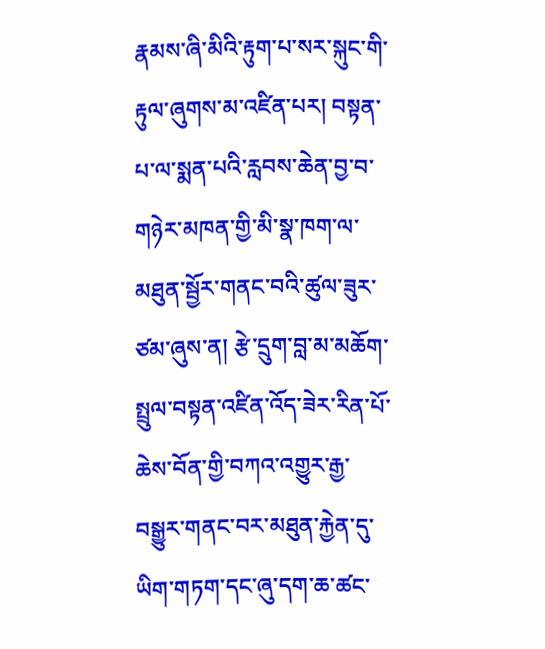རྣམས་ཞི་མིའི་རྟུག་པ་སར་སྐུང་གི་རྟུལ་ཞུགས་མ་འཛིན་པར། བསྟན་པ་ལ་སྨན་པའི་རླབས་ཆེན་བྱ་བ་གཉེར་མཁན་གྱི་མི་སྣ་ཁག་ལ་མཐུན་སྦྱོར་གནང་བའི་ཚུལ་ཟུར་ཙམ་ཞུས་ན། རྩེ་དྲུག་བླ་མ་མཆོག་སྤྲུལ་བསྟན་འཛིན་འོད་ཟེར་རིན་པོ་ཆེས་བོན་གྱི་བཀའ་འགྱུར་རྒྱ་བསྒྱུར་གནང་བར་མཐུན་རྐྱེན་དུ་ཡིག་གཏག་དང་ཞུ་དག་ཆ་ཚང་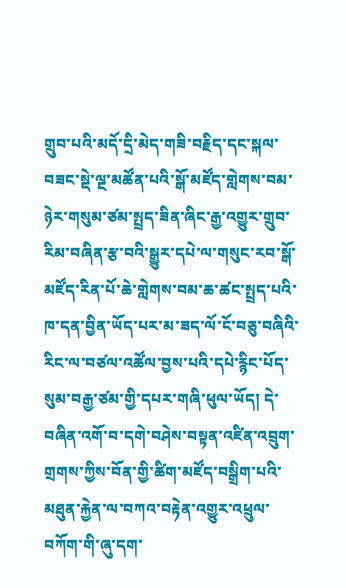གྲུབ་པའི་མདོ་དྲི་མེད་གཟི་བརྗིད་དང་སྐལ་བཟང་སྡེ་ལྔ་མཚོན་པའི་སྒོ་མཛོད་གླེགས་བམ་ཉེར་གསུམ་ཙམ་སྤྲད་ཟིན་ཞིང་རྒྱ་འགྱུར་གྲུབ་རིམ་བཞིན་རྩ་བའི་སྒྱུར་དཔེ་ལ་གསུང་རབ་སྒོ་མཛོད་རིན་པོ་ཆེ་གླེགས་བམ་ཆ་ཚང་སྤྲད་པའི་ཁ་དན་བྱིན་ཡོད་པར་མ་ཟད་ལོ་ངོ་བཅུ་བཞིའི་རིང་ལ་བཙལ་འཚོལ་བྱས་པའི་དཔེ་རྙིང་པོད་སུམ་བརྒྱ་ཙམ་གྱི་དཔར་གཞི་ཕུལ་ཡོད། དེ་བཞིན་འགོ་བ་དགེ་བཤེས་བསྟན་འཛིན་འབྲུག་གྲགས་ཀྱིས་བོན་གྱི་ཚིག་མཛོད་བསྒྲིག་པའི་མཐུན་རྐྱེན་ལ་བཀའ་བརྟེན་འགྱུར་འཕྲུལ་བཀོག་གི་ཞུ་དག་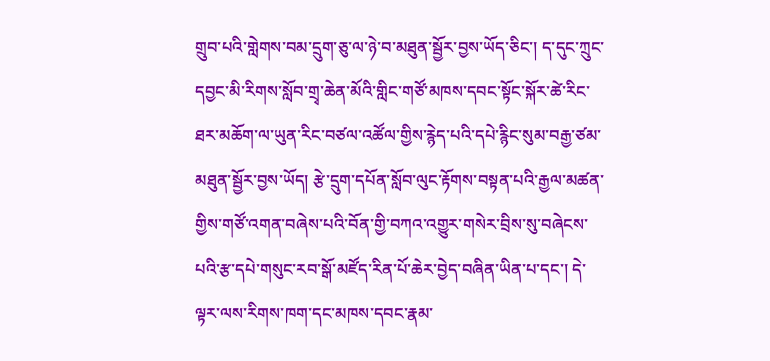གྲུབ་པའི་གླེགས་བམ་དྲུག་ཅུ་ལ་ཉེ་བ་མཐུན་སྦྱོར་བྱས་ཡོད་ཅིང་། ད་དུང་ཀྲུང་དབྱང་མི་རིགས་སློབ་གྲྭ་ཆེན་མོའི་གླིང་གཙོ་མཁས་དབང་སྟོང་སྐོར་ཚེ་རིང་ཐར་མཆོག་ལ་ཡུན་རིང་བཙལ་འཚོལ་གྱིས་རྙེད་པའི་དཔེ་རྙིང་སུམ་བརྒྱ་ཙམ་མཐུན་སྦྱོར་བྱས་ཡོད། རྩེ་དྲུག་དཔོན་སློབ་ལུང་རྟོགས་བསྟན་པའི་རྒྱལ་མཚན་གྱིས་གཙོ་འགན་བཞེས་པའི་བོན་གྱི་བཀའ་འགྱུར་གསེར་བྲིས་སུ་བཞེངས་པའི་རྩ་དཔེ་གསུང་རབ་སྒོ་མཛོད་རིན་པོ་ཆེར་བྱེད་བཞིན་ཡིན་པ་དང་། དེ་ལྟར་ལས་རིགས་ཁག་དང་མཁས་དབང་རྣམ་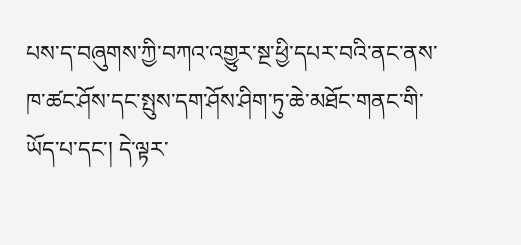པས་ད་བཞུགས་ཀྱི་བཀའ་འགྱུར་སྔ་ཕྱི་དཔར་བའི་ནང་ནས་ཁ་ཚང་ཤོས་དང་སྤུས་དག་ཤོས་ཤིག་ཏུ་ཆེ་མཐོང་གནང་གི་ཡོད་པ་དང་། དེ་ལྟར་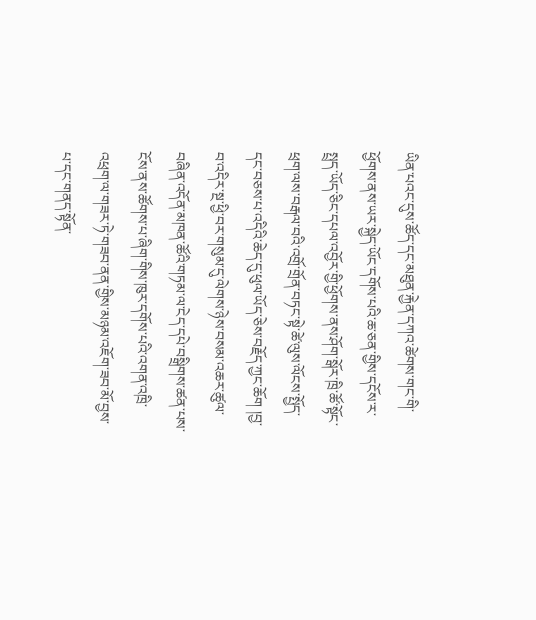ཡིན་པའང་དུས་ཚོད་དང་མཐུན་རྐྱེན་དཀའ་ཚེགས་གང་གི་ཕྱོགས་ནས་ཡར་སྐྱེད་ཡོང་དགོས་པའི་ཆ་ཅན་གྱིས་དངོས་ར་སྤྲད་ཡོད་ཅིང་དཔལ་འབྱོར་གྱི་ཕྱོགས་ནས་ཤོག་སྒོར་ཁྲི་ཚོ་སྟོང་ཕྲག་ལས་བརྒལ་བའི་འགྲོ་གྲོན་བཏང་སྟེ་ཚེ་ལུས་ལོངས་སྤྱོད་དང་བཅས་པ་འདིའི་ཆེད་དུ་ཕུལ་ཡོད་ཅེས་བརྗོད་ཀྱང་ཆོག །བྱ་བ་འདིར་སྔ་ཕྱི་བར་གསུམ་དུ་ལེགས་ཉེས་བསམ་འཆར་ཚུལ་བཞིན་འདོན་མཁན་ཚོའི་གཏམ་ལ་ངེད་དཔེ་བསྒྲིགས་ཚན་པས་ངོས་ནས་ཚོགས་པ་ཞིག་གིས་ཁུར་དགོས་པའི་འགན་འཁྲི་འཕྲག་ལ་གཟར་ཏེ་གཟབ་ནན་གྱིས་མཉམ་འཇོག་ཟབ་མོ་བྱས་པ་དང་གནད་སྟོན་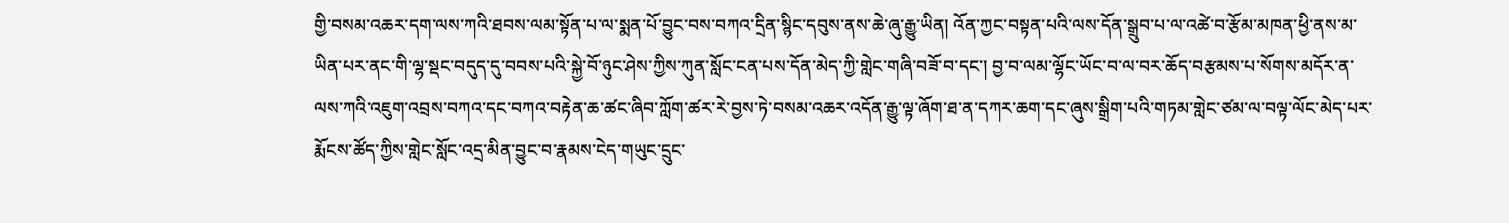གྱི་བསམ་འཆར་དག་ལས་ཀའི་ཐབས་ལམ་སྟོན་པ་ལ་སྨན་པོ་བྱུང་བས་བཀའ་དྲིན་སྙིང་དབུས་ནས་ཆེ་ཞུ་རྒྱུ་ཡིན། འོན་ཀྱང་བསྟན་པའི་ལས་དོན་སྒྲུབ་པ་ལ་འཚེ་བ་རྩོམ་མཁན་ཕྱི་ནས་མ་ཡིན་པར་ནང་གི་ལྷ་སྡང་བདུད་དུ་བབས་པའི་སྐྱེ་བོ་ཉུང་ཤེས་ཀྱིས་ཀུན་སློང་ངན་པས་དོན་མེད་ཀྱི་གླེང་གཞི་བཟོ་བ་དང་། བྱ་བ་ལམ་ལྷོང་ཡོང་བ་ལ་བར་ཆོད་བརྩམས་པ་སོགས་མདོར་ན་ལས་ཀའི་འཇུག་འབྲས་བཀའ་དང་བཀའ་བརྟེན་ཆ་ཚང་ཞིབ་ཀློག་ཚར་རེ་བྱས་ཏེ་བསམ་འཆར་འདོན་རྒྱུ་ལྟ་ཞོག་ཐ་ན་དཀར་ཆག་དང་ཞུས་སྒྲིག་པའི་གཏམ་གླེང་ཙམ་ལ་བལྟ་ལོང་མེད་པར་རྨོངས་ཚོད་ཀྱིས་གླེང་སློང་འདྲ་མིན་བྱུང་བ་རྣམས་ངེད་གཡུང་དྲུང་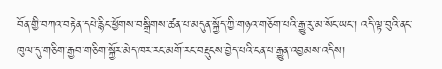བོན་གྱི་བཀའ་བརྟེན་དཔེ་རྙིང་ཕྱོགས་བསྒྲིགས་ཚན་པ་མདུན་སྐྱོད་ཀྱི་གཉའ་གཅོག་པའི་རྒྱུ་རུ་མ་སོང་ཡང་། འདི་ལྟ་བུའི་ནང་ཁུལ་དུ་གཅིག་རྒྱབ་གཅིག་སྐྱོར་མེད་ཁར་རང་མགོ་རང་བརྡུངས་བྱེད་པའི་ངན་པ་རྒྱུན་འབྱམས་འདིས།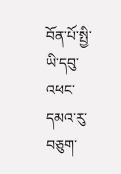བོན་པོ་སྤྱི་ཡི་དབུ་འཕང་དམའ་རུ་བཅུག་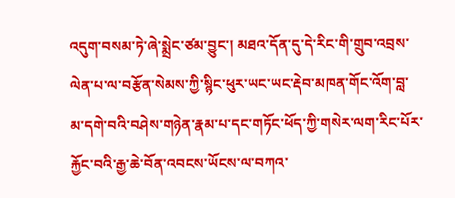འདུག་བསམ་ཏེ་ཞེ་སྨྲེང་ཙམ་བྱུང་། མཐའ་དོན་དུ་དེ་རིང་གི་གྲུབ་འབྲས་ལེན་པ་ལ་བརྩོན་སེམས་ཀྱི་སྙིང་ཕུར་ཡང་ཡང་རྡེབ་མཁན་གོང་འོག་བླ་མ་དགེ་བའི་བཤེས་གཉེན་རྣམ་པ་དང་གཏོང་ཕོད་ཀྱི་གསེར་ལག་རིང་པོར་རྐྱོང་བའི་རྒྱ་ཆེ་བོན་འབངས་ཡོངས་ལ་བཀའ་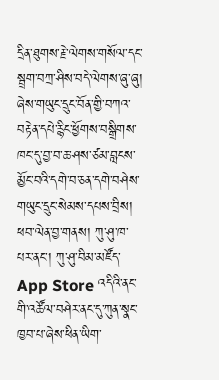དྲིན་ཐུགས་རྗེ་ལེགས་གསོལ་དང་སྦྲག་བཀྲ་ཤིས་བདེ་ལེགས་ཞུ་ཞུ།
ཞེས་གཡུང་དྲུང་བོན་གྱི་བཀའ་བརྟེན་དཔེ་རྙིང་ཕྱོགས་བསྒྲིགས་ཁང་དུ་བྱ་བ་ཆ་ཤས་ཙམ་བླངས་མྱོང་བའི་དགེ་བ་ཅན་དགེ་བཤེས་གཡུང་དྲུང་སེམས་དཔས་བྲིས།
ཕབ་ལེན་བྱ་གནས། ཀུ་ཤུ་ཁ་པར་ནང་། ཀུ་ཤུ་བིམ་མཛོད་ App Store འདིའི་ནང་གི་འཚོལ་བཤེར་ནང་དུ་ཀུན་སྣང་ཁྱབ་པ་ཞེས་ཕིན་ཡིག་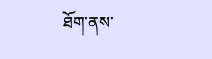ཐོག་ནས་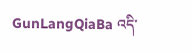GunLangQiaBa འདི་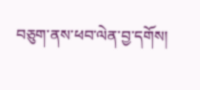བཅུག་ནས་ཕབ་ལེན་བྱ་དགོས།